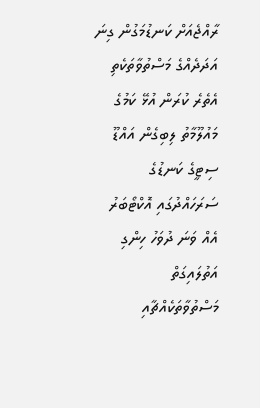ރާއްޖެއަށް ކަނޑުމަގުން ގިނަ އަދަދެއްގެ މަސްތުވާތަކެތި އެތެރެ ކުރަން އުޅޭ ކަމުގެ މައުލޫމާތު ލިބިގެން އައްޑޫ ސިޓީގެ ކަނޑުގެ ސަރަހައްދުގައި އޮކްޓޯބަރު އެއް ވަނަ ދުވަހު ހިންގި އަތުލައިގަތް މަސްތުވާތަކެއްޗާއި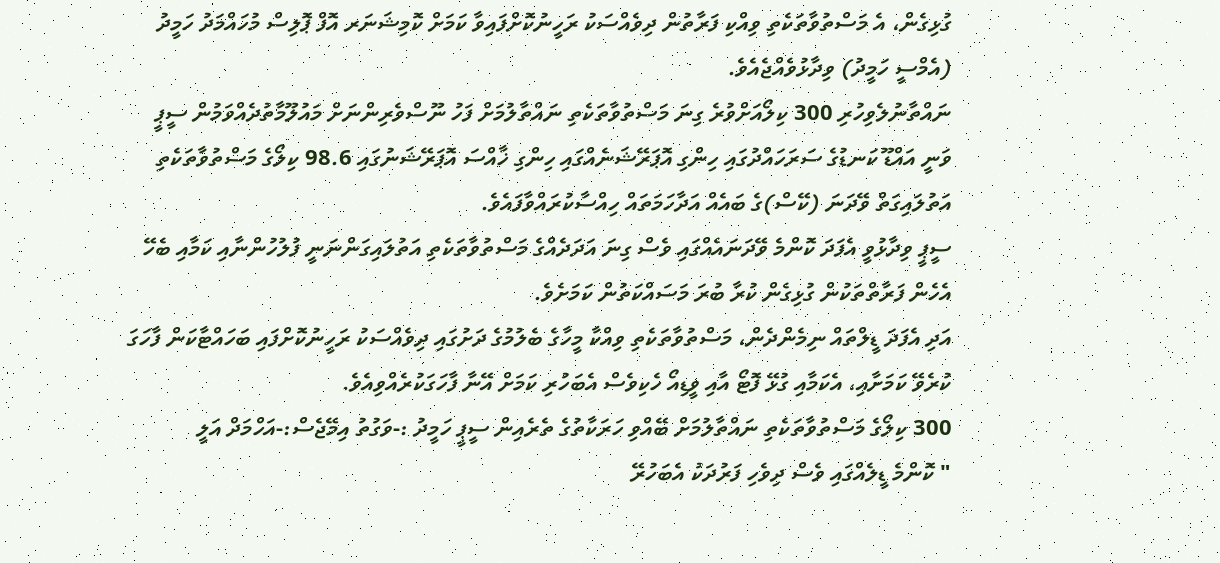ގުޅިގެން، އެ މަސްތުވާތަކެތި ވިއްކި ފަރާތުން ދިވެއްސަކު ރަހީނުކޮށްފައިވާ ކަމަށް ކޮމިޝަނަރ އޮފް ޕޮލިސް މުހައްމަދު ހަމީދު (އެމްސީ ހަމީދު) ވިދާޅުވެއްޖެއެވެ.
ނައްތާނުލެވިހުރި 300 ކިލޯއަށްވުރެ ގިނަ މަސްތުވާތަކެތި ނައްތާލުމަށް ފަހު ނޫސްވެރިންނަށް މައުލޫމާތުދެއްވަމުން ސީޕީ ވަނީ އައްޑޫ ކަނޑުގެ ސަރަހައްދުގައި ހިންގި އޮޕަރޭޝަނެއްގައި ހިންގި ޚާއްސަ އޮޕަރޭޝަނުގައި 98.6 ކިލޯގެ މަސްތުވާތަކެތި އަތުލައިގަތް ވޭދަނަ (ކޭސް)ގެ ބައެއް އަދާހަމަތައް ހިއްސާކުރައްވާފައެވެ.
ސީޕީ ވިދާޅުވީ އެފަދަ ކޮންމެ ވޭދަނައެއްގައި ވެސް ގިނަ އަދަދެއްގެ މަސްތުވާތަކެތި އަތުލައިގަންނަނީ ފުލުހުންނާއި ކަމާއި ބެހޭ އެހެން ފަރާތްތަކުން ގުޅިގެން ކުރާ ބުރަ މަސައްކަތުން ކަމަށެވެ.
އަދި އެފަދަ ޑީލްތައް ނިމެންދެން، މަސްތުވާތަކެތި ވިއްކާ މީހާގެ ބެލުމުގެ ދަށުގައި ދިވެއްސަކު ރަހީނުކޮށްފައި ބަހައްޓާކަން ފާހަގަ ކުރެވޭ ކަމަށާއި، އެކަމާއި ގުޅޭ ފޮޓޯ އާއި ވީޑިއޯ ހެކިވެސް އެބަހުރި ކަމަށް އޭނާ ފާހަގަކުރެއްވިއެވެ.
300 ކިލޯގެ މަސްތުވާތަކެތި ނައްތާލުމަށް ބޭއްވި ހަރަކާތުގެ ތެރެއިން ސީޕީ ހަމީދު :-ވަގުތު އިމޭޖެސް:-އަހްމަދް އަލީ
" ކޮންމެ ޑީލެއްގައި ވެސް ދިވެހި ފަރުދަކު އެބަހުރޭ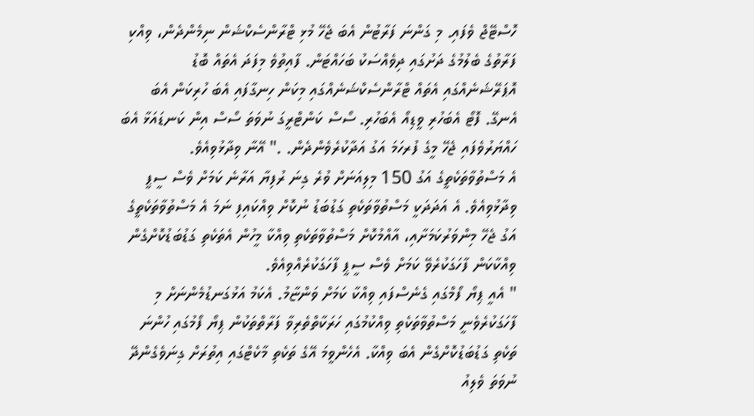ހޮސްޓޭޖް ވެފައި. މި ގަންނަ ފަރާޓުން އެބަ ޖެހޭ މުޅި ޓްރާންސެކްޝަން ނިމެންދެން، ވިއްކި ފަރާތުގެ ބެލުމުގެ ދަށުގައި ދިވެއްސަކު ބަހައްޓަން. ފާއިތުވެ މިފަދަ އެތައް ބޮޑު އޮޕަރޭޝަނެއްގައި އެތައް ޓްރާންސެކްޝަނެއްގައި މިކަން ހިނގާފައި އެބަ ހުރިކަން އެބަ އެނގޭ. ފޮޓޯ އެބަހުރި ވީޑިއޯ އެބަހުރި. ސޯސް ކަންޓްރީގަ ނުވަތަ ސޯސް އިން ކަނޑައަޅާ އެބަ ހައްޔަރުވެފައި ޖެހޭ މީގެ ފުރހަމަ އަގު އަދާކުރެވެންދެން. ." އޭނާ ވިދާޅުވިއެވެ.
އެ މަސްތުވާތަކެތީގެ އަގު 150 މިލިއަނަށް ވުރެ ގިނަ ރުފިޔާ އަރާނެ ކަމަށް ވެސް ސީޕީ ވިދާޅުވިއެވެ. އެ އަދަދަކީ މަސްތުވާތަކެތި ގަޑުބަޑު ނުކޮށް ވިއްކައިފި ނަމަ އެ މަސްތުވާތަކެތީގެ އަގު ޖެހޭ މިންވަރުކަމަށާއި، އާއްމުކޮށް މަސްތުވާތަކެތި ވިއްކާ މީހުން އެތަކެތި ގަޑުބަޑުކޮށްގެން ވިއްކާކަން ފާހަގަކުރެވޭ ކަމަށް ވެސް ސީޕީ ފާހަގަކުރެއްވިއެވެ.
" އެއީ ޕިޔޯ ފޯމްގައި ގެނެސްފައި ވިއްކާ ކަމަށް ވަންޏާމު. އެކަމު އަޅުގަނޑުމެންނަށް މި ފާހަގަކުރެވެނީ މަސްތުވާތަކެތި ވިއްކުމުގައި ހަރަކާތްތެރިވާ ފަރާތްތަކުން ޕިޔޯ ފޯމުގައި ހުންނަ ތަކެތި ގަޑުބަޑުކޮށްގެން އެބަ ވިއްކާ. އެހެންވީމަ އޭގެ ތަކެތި މާކެޓްގައި އިތުރަށް ގިނަވެގެންދޭ ނުވަތަ ވެލިއު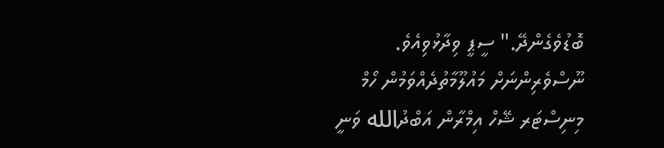ބޮޑުވެގެންދޭ." ސީޕީ ވިދާޅުވިއެވެ.
ނޫސްވެރިންނަށް މައުލޫމާތުދެއްވަމުން ހޯމް މިނިސްޓަރ ޝޭހް އިމްރާން އަބްދުالله ވަނީ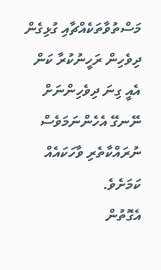މަސްތުވާތަކެއްޗާއި ގުޅިގެން ދިވެހިން ރަހީނުކުރާ ކަން އެއީ ގިނަ ދިވެހިންނަށް ނޭނގޭ އެހެންނަމަވެސް ނުރައްކާތެރި ވާހަކައެއް ކަމަށެވެ.
އެގޮތުން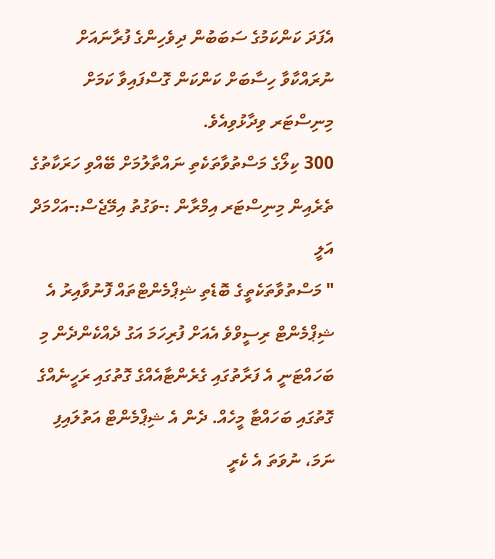އެފަދަ ކަންކަމުގެ ސަބަބުން ދިވެހިންގެ ފުރާނައަށް ނުރައްކާވާ ހިސާބަށް ކަންކަން ގޮސްފައިވާ ކަމަށް މިނިސްޓަރ ވިދާޅުވިއެވެ.
300 ކިލޯގެ މަސްތުވާތަކެތި ނައްތާލުމަށް ބޭއްވި ހަރަކާތުގެ ތެރެއިން މިނިސްޓަރ އިމްރާން :-ވަގުތު އިމޭޖެސް:-އަހްމަދް އަލީ
" މަސްތުވާތަކެތީގެ ބޮޑެތި ޝިޕްމެންޓްތައް ފޮނުވާއިރު އެ ޝިޕްމެންޓް ރިސީވްވެ އެއަށް ފުރިހަމަ އަގު ދެއްކެންދެން މި ބަހައްޓަނީ އެ ފަރާތުގައި ގެރެންޓާއެއްގެ ގޮތުގައި ރަހީނެއްގެ ގޮތުގައި ބަހައްޓާ މީހެއް. ދެން އެ ޝިޕްމެންޓް އަތުލައިފި ނަމަ، ނުވަތަ އެ ކެރީ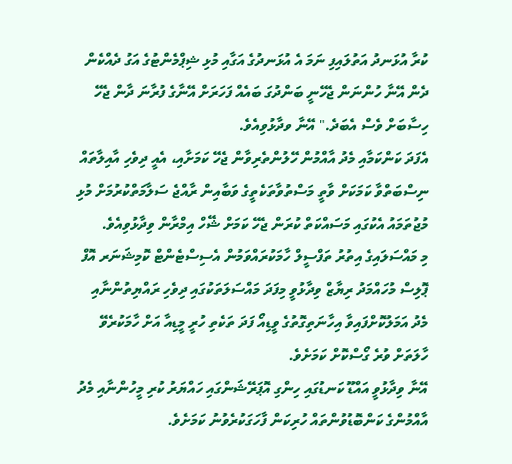ކުރާ އުޅަނދު އަތުލައިފި ނަމަ އެ އުޅަނދުގެ އަގާއި މުޅި ޝިޕްމެންޓުގެ އަގު ދެއްކެން ދެން އޭނާ ހުންނަން ޖެހޭނީ ބަންދުގަ ބައެއް ފަހަރަށް އޭނާގެ ފުރާނަ ދާން ޖެހޭ ހިސާބަށް ވެސް އެބަދެ." އޭނާ ވދާޅުވިއެވެ.
އެފަދަ ކަންކަމާއި މެދު އާއްމުން ހޭލުންތެރިވާން ޖެހޭ ކަމަށާއި، އެއީ ދިވެހި އާއިލާތައް ނިސްބަތްވާ ކަމަކަށް ވާތީ މަސްތުވާތަކެތީގެ ވަބާއިން ރާއްޖެ ސަލާމަތްކުރުމަށް މުޅި މުޖުތަމައު އެކުގައި މަސައްކަތް ކުރަން ޖެހޭ ކަމަށް ޝޭހް އިމްރާން ވިދާޅުވިއެވެ.
މި މައްސަލައިގެ އިތުރު ތަފްސީލް ހާމަކުރައްވަމުން އެސިސްޓެންޓް ކޮމިޝަނަރ އޮފް ޕޮލިސް މުހައްމަދު ރިޔާޒް ވިދާޅުވީ މިފަދަ މައްސަލަތަކުގައި ދިވެހި ރައްޔިތުންނާއި މެދު އަމަލުކޮށްފައިވާ އިހާނަތިގޮތުގެ ވީޑިއޯ ފަދަ ތަކެތި ހުރީ މީޑިއާ އަށް ހާމަކުރެވޭ ހާލަތަށް ވުރެ ގޯސްކޮށް ކަމަށެވެ.
އޭނާ ވިދާޅުވީ އައްޑޫ ކަނޑުގައި ހިންގި އޮޕަރޭޝަންގައި ހައްޔަރު ކުރި މީހުންނާއި މެދު އާއްމުންގެ ކަންބޮޑުވުންތައް ހުރިކަން ފާހަގަކުރެވުނު ކަމަށެވެ.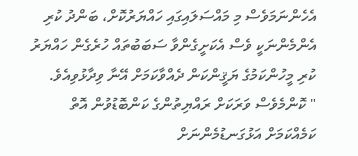އެހެންނަމަވެސް މި މައްސަލައިގައި ހައްޔަރުކޮށް، ބަންދު ކުރި އެންމެންނަކީ ވެސް އެކަށީގެންވާ ސަބަބުތައް ހުރެގެން ހައްޔަރު ކުރި މީހުންކަމުގެ ޔަޤީންކަން ދެއްވާކަމަށް އޭނާ ވިދާޅުވިއެވެ.
" ކޮންމެވެސް ވަރަކަށް ރައްޔިތުންގެ ކަންބޮޑުވުން އޮތް ކަމެއްކަމަށް އަޅުގަނޑުމެންނަށް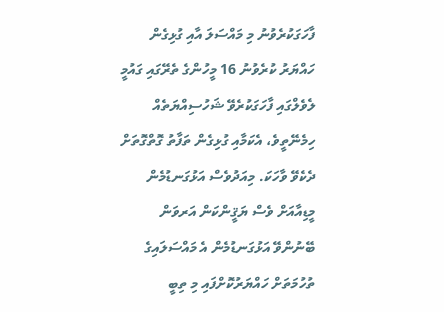ފާހަގަކުރެވުނު މި މައްސަލަ އާއި ގުޅިގެން ހައްޔަރު ކުރެވުނު 16 މީހުންގެ ތެރޭގައި ގައުމީ ލެވެލްގައި ފާހަގަކުރެވޭ ޝަހުސިއްޔަތެއް ހިމެނޭތީވެ، އެކަމާއި ގުޅިގެން ތަފާތު ގޮތްގޮތަށް ދެކެވޭ ވާހަކަ. މިއަދުވެސް އަޅުގަނޑުމެން މީޑިއާއަށް ވެސް ޔަޤީންކަން އަރވަން ބޭނުންވޭ އަޅުގަނޑުމެން އެ މައްސަލައިގެ ތުހުމަތަށް ހައްޔަރުކޮށްފައި މި ތިބީ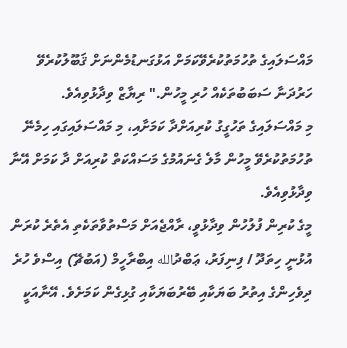މައްސަލައިގެ ތުހުމަތުކުރެވޭކަމަށް އަޅުގަނޑުމެންނަށް ޤަބޫލުކުރެވޭ ހަރުދަނާ ސަބަބުތަކެއް ހުރި މީހުން." ރިޔާޒް ވިދާޅުވިއެވެ.
މި މައްސަލައިގެ ތަހުގީގު ކުރިއަށްދާ ކަމަށާއި، މި މައްސަލައިގައި ހިމެނޭ ތުހުމަތުކުރެވޭ މީހުން މާލެ ގެނައުމުގެ މަސައްކަތް ކުރިއަށް ދާ ކަމަށް އޭނާ ވިދާޅުވިއެވެ.
މީގެ ކުރިން ފުލުހުން ވިދާޅުވީ، ރާއްޖެއަށް މަސްތުވާތަކެތި އެތެރެ ކުރަން އުޅުނީ ހިތަދޫ / ފިނިފަރު، ޢަބްދުالله އިބްރާހީމް (އަބުޗޭ) އިސްވެ ހުރެ ދިވެހިންގެ އިތުރު ބަޔަކާއި ބޭރުބަޔަކާއި ގުޅިގެން ކަމަށެވެ. އޭނާއަކީ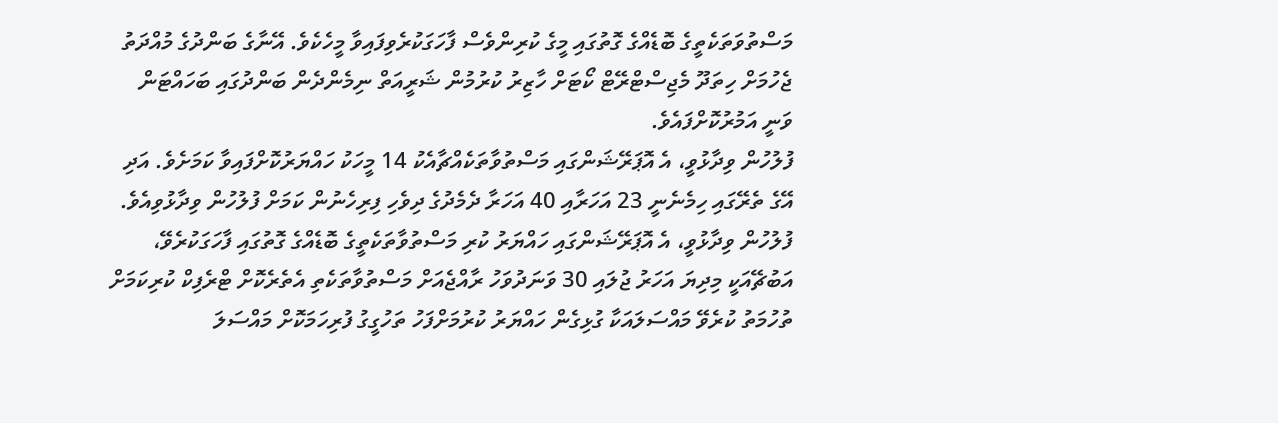މަސްތުވަތަކެތީގެ ބޮޑެއްގެ ގޮތުގައި މީގެ ކުރިންވެސް ފާހަގަކުރެވިފައިވާ މީހެކެވެ. އޭނާގެ ބަންދުގެ މުއްދަތު ޖެހުމަށް ހިތަދޫ މެޖިސްޓްރޭޓް ކޯޓަށް ހާޒިރު ކުރުމުން ޝަރީއަތް ނިމެންދެން ބަންދުގައި ބަހައްޓަން ވަނީ އަމުރުކޮށްފައެވެ.
ފުލުހުން ވިދާޅުވީ، އެ އޮޕަރޭޝަންގައި މަސްތުވާތަކެއްޗާއެކު 14 މީހަކު ހައްޔަރުކޮށްފައިވާ ކަމަށެވެ. އަދި އޭގެ ތެރޭގައި ހިމެނެނީ 23 އަހަރާއި 40 އަހަރާ ދެމެދުގެ ދިވެހި ފިރިހެނުން ކަމަށް ފުލުހުން ވިދާޅުވިއެވެ.
ފުލުހުން ވިދާޅުވީ، އެ އޮޕަރޭޝަންގައި ހައްޔަރު ކުރި މަސްތުވާތަކެތީގެ ބޮޑެއްގެ ގޮތުގައި ފާހަގަކުރެވޭ، އަބުޗޭއަކީ މިދިޔަ އަހަރު ޖުލައި 30 ވަނަދުވަހު ރާއްޖެއަށް މަސްތުވާތަކެތި އެތެރެކޮށް ޓްރެފިކް ކުރިކަމަށް ތުހުމަތު ކުރެވޭ މައްސަލައަކާ ގުޅިގެން ހައްޔަރު ކުރުމަށްފަހު ތަހުގީގު ފުރިހަމަކޮށް މައްސަލަ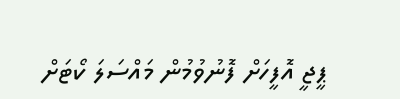ޕީޖީ އޮފީހަށް ފޮނުވުމުން މައްސަލަ ކޯޓަށް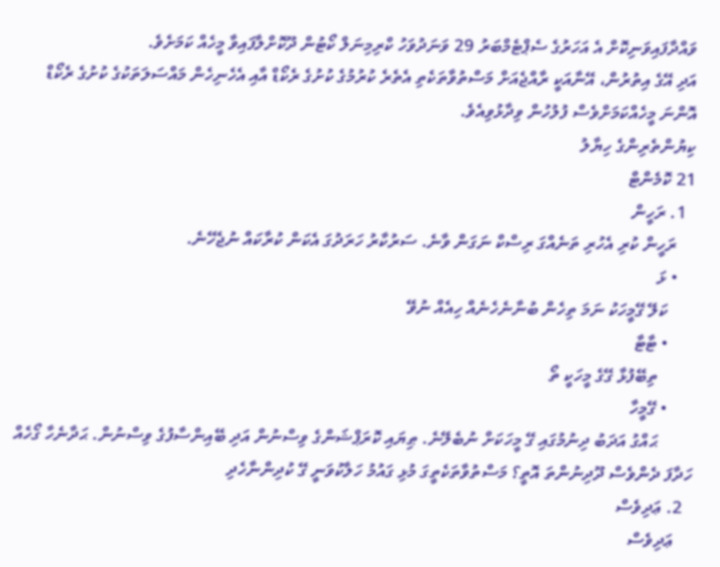ވައްދާފައިވަނިކޮށް އެ އަހަރުގެ ސެޕްޓެމްބަރު 29 ވަނަދުވަހު ކްރިމިނަލް ކޯޓުން ދޫކޮށްލާފައިވާ މީހެއް ކަމަށެވެ.
އަދި އޭގެ އިތުރުން، އޭނާއަކީ ރާއްޖެއަށް މަސްތުވާތަކެތި އެތެރެ ކުރުމުގެ ކުށުގެ ރެކޯޑް އާއި އެހެނިހެން މައްސަލަތަކުގެ ކުށުގެ ރެކޯޑް އޮންނަ މީހެއްކަމަށްވެސް ފުލުހުން ވިދާޅުވިއެވެ.
ކިޔުންތެރިންގެ ހިޔާލު
21 ކޮމެންޓް
  1. ރަހީން
    ރަހީން ކުރި އެހުރި ތަނެއްގަ ރިސްކް ނަގަން ވާނެ. ސަރުކާރު ހަރަދުގަ އެކަން ކުރާކައް ނުޖެހޭނެ.
    • ޅަ
      ކަލޭ ގޭމީހަކު ނަމަ ތިހެން ބުނާނެހެނެއް ހިއެއް ނުވޭ
      • ޓާޓާ
        ތިބޭފުޅާ ގޭގެ މީހަކީ ތޯ
      • ގޭމީހާ
        ޙައްގު އަދަބު ދިނުމުގައި ގޭ މީހަކަށް ނުބެލޭނެ. ޠިޔައި ކޮރަޕްޝަންގެ ވިސްނުން އަދި ބޭއިންސާފުގެ ވިސްނުން. ޙަދާނެހާ ގޯހެއް ހަދާފަ ދެންވެސް ދޫދިނުންތަ އޮތީ؟ މަސްތުވާތަކެތީގަ މުޅި ގައުމު ހަލާކުވަނީ ގޭ ކުދިންނާހެދި
  2. ޢަދިވެސް
    ޢަދިވެސް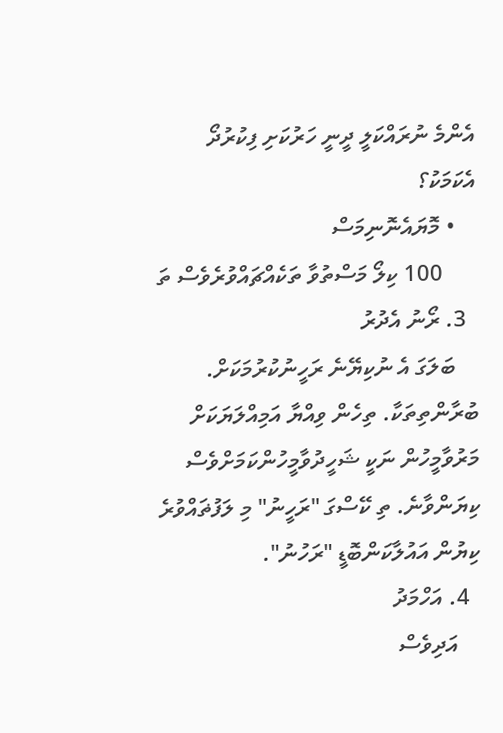އެންމެ ނުރައްކަލީ ދީނީ ހަރުކަށި ފިކުރުދޯ އެކަމަކު؟
    • މޮޔައެނޮނިމަސް
      100 ކިލޯ މަސްތުވާ ތަކެއްޗައްވުރެވެސް ތަ
  3. ރޯނު އެދުރު
    ބަލަގަ އެ ނުކިޔޭނެ ރަހީނުކުރުމަކަށް. ބުރާންތިތަކާ. ތިހެން ވިއްޔާ އަމިއްލަޔަކަށް މަރުވާމީހުން ނަކީ ޝަހީދުވާމީހުންކަމަށްވެސް ކިޔަންވާނެ. ތި ކޭސްގަ "ރަހީނު" މި ލަފުޡައްވުރެ ކިޔުން އައުލާކަންބޮޑީ "ރަހުނު".
  4. އަހްމަދު
    އަދިވެސް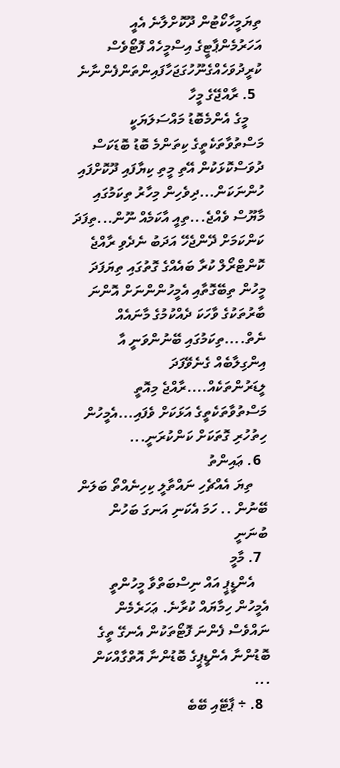ތިޔަމީހާކޯޓުން ދޫކޮށްލާނެ އެއީ އަހަރުމެންޕާޓީގެ އިސްމީހެއް ފޮޓޯވެސް ކުރީދުވަހެއްގެނޫހުގަޖަހާފައިންތަންފެންނާނެ
  5. ރާއްޖޭގެ މީހާ
    މީގެ އެންމެބޮޑު މައްސަލަޔަކީ މަސްތުވާތަކެތީގެ ކިތަންމެ ބޮޑު ބޮޑަކަސް ދުވަސްކޮޅަކުން އޭތި މީތި ކިޔާފައި ދޫކޮށްފައި ހުންނަކަން...ދިވެހިން މިހާރު ތިކަމުގައި މާޔޫސް ވެއްޖެ...ތިއީ އާކަމެއް ނޫން...ތިފަދަ ކަންކަމަށް ދޭންޖެހޭ އަދަބު ނެދެވި ރާއްޖެ ކޮންޓްރޯލް ކުރާ ބައެއްގެ ގޮތުގައި ތިޔަފަދަ މީހުން ތިބޭގޮތާއި އެމީހުންންނަށް އޮންނަ ބާރުތަކުގެ ވާހަކަ ދެއްކުމުގެ މާނައެއް ނެތް....ތިކަމުގައި ބޭނުންވަނީ އާ އިންގިލާބެއް ގެނެވޭފަދަ ލީޑަރުންތަކެއް....ރާއްޖެ މިއޮތީ މަސްތުވާތަކެތީގެ އަޅަކަށް ވެފައި...އެމީހުން ހިތުހުރި ގޮތަކަށް ކަންކުރަނީ...
  6. ޢައިންތު
    ތިޔަ އެއްޗެހި ނައްތާލީ ކިހިނެއްތޯ ބަލަން ބޭނުން .. ހަމަ އެކަނި އަނގަ ބަހުން ބުނަނީ
  7. މާމީ
    އެންޑީޕީ އައް ނިސްބަތްވާ މީހުންތީ އެމީހުން ހިމާޔައް ކުރާނެ. ޢަހަރެމެން ނައްވެސް ފެންނަ ފޮޓޯތަކުން އެނގޭ ތީގެ ބޮޑުންނާ އެންޑީޕީގެ ބޮޑުންނާ އޮތްގާއްކަން ...
  8. ÷ ޕާޓޭއި ބޭބެ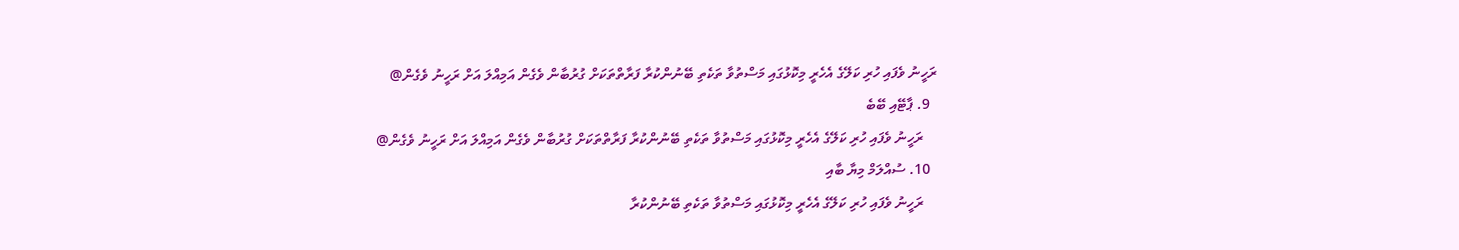ރަހީނު ވެފައި ހުރި ކަލޭގެ އެހެރީ މިކޮޅުގައި މަސްތުވާ ތަކެތި ބޭނުންކުރާ ފަރާތްތަކަށް ގުރުބާން ވެގެން އަމިއްލަ އަށް ރަހީނު ވެގެން@
  9. ޕާޓޭއި ބޭބެ
    ރަހީނު ވެފައި ހުރި ކަލޭގެ އެހެރީ މިކޮޅުގައި މަސްތުވާ ތަކެތި ބޭނުންކުރާ ފަރާތްތަކަށް ގުރުބާން ވެގެން އަމިއްލަ އަށް ރަހީނު ވެގެން@
  10. ސުއްލަމް މިޔާ ބާއި
    ރަހީނު ވެފައި ހުރި ކަލޭގެ އެހެރީ މިކޮޅުގައި މަސްތުވާ ތަކެތި ބޭނުންކުރާ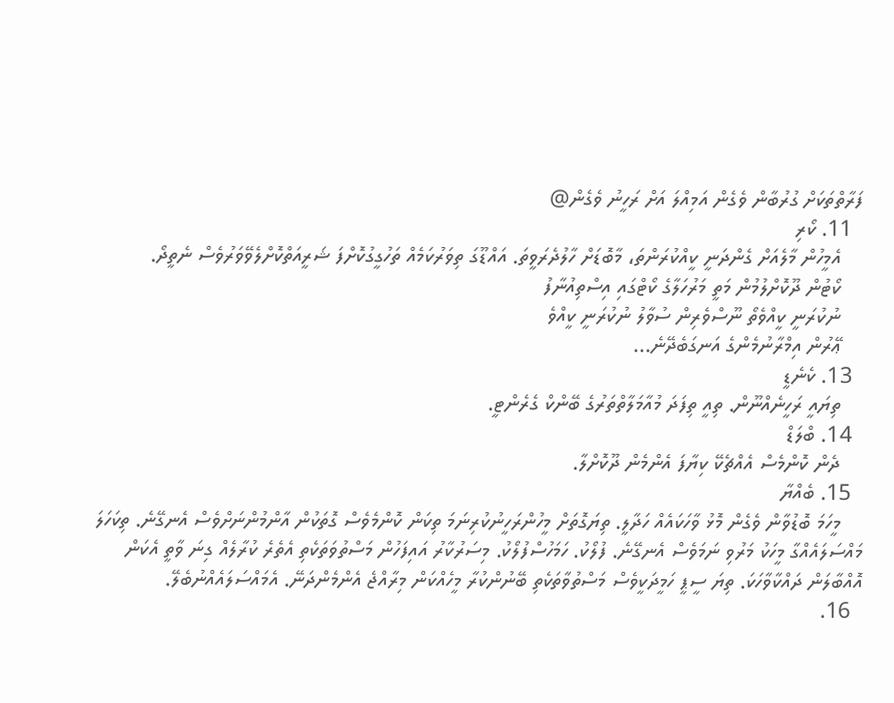ފަރާތްތަކަށް ގުރުބާން ވެގެން އަމިއްލަ އަށް ރަހީނު ވެގެން@
  11. ކޯރި
    އެމީހުން މާލެއަށް ގެންދަނީ ކީއްކުރަންތަ، މާބޮޑަށް ހާލުދެރަވީތަ. އައްޑޫގަ ތިވަރުކަމެއް ތަހުގީގުކޮށްފަ ޝަރީއަތްކޮށްލެވޭވަރުވެސް ނެތީދޯ.
    ކޯޓުން ދޫކޮށްލުމުން މަތީ މަރުހަލާގެ ކޯޓްގައި އިސްތިއުނާފު
    ނުކުރަނީ ކީއްވެތޯ ނޫސްވެރިން ސުވާލު ނުކުރަނީ ކީއްވެ
    ޢޭރުން އިމްރާނުމެންގެ އަނގަބެދޭނެ...
  13. ކެނެޑީ
    ތިޔައީ ރަހީނެއްނޫން. ތިއީ ތިފަދަ މުއާމަލާތްތަރުގެ ބޭންކް ގެރެންޓީ.
  14. ބްލަޑް
    ދެން ކޮންމެސް އެއްޗެކޭ ކިޔާފަ އެންމެން ދޫކޮށްލާ.
  15. ބެއްޔާ
    މީހަމަ ބޮޑުވާން ވެގެން މޮޅު ވާހަކައެއް ހަދާލީ. ތިޔަގޮތަށް މީހުންރަހީނުކުރިނަމަ ތިކަން ކޮންމެވެސް ގޮތަކުން އާންމުންނަށްވެސް އެނގޭނެ. ތިކަހަލަ މައްސަލައެއްގާ މީހަކު މަރުވި ނަމަވެސް އެނގޭނެ. ފުލޯކު. ހަމަހުސްފުލޯކު. މިސަރުކާރު އައިފަހުން މަސްތުވަތަކެތި އެތެރެ ކުރާލެއް ގިނަ ވާތީ އެކަން އޮއްބާލަން ދައްކާވާހަކަ. ތިޔަ ސީޕީ ހަމީދަކީވެސް މަސްތުވާތަކެތި ބޭނުންކުރާ މީހެއްކަން މިރާއްޖެ އެންމެންދަނޭ. އެމައްސަލައެއްނުބެލޭ.
  16.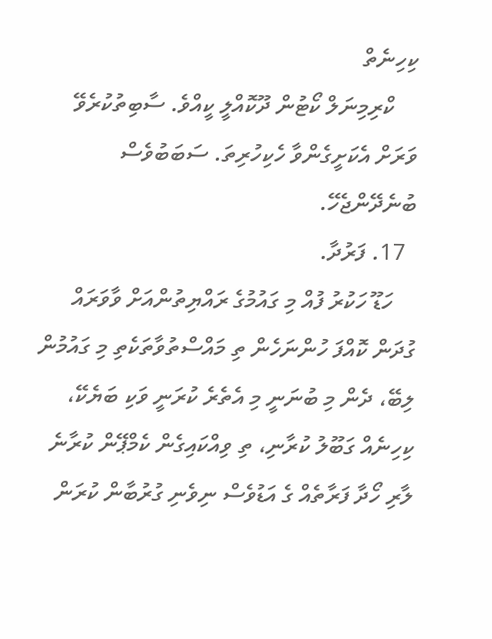ކިހިނެތް
    ކްރިމިނަލް ކޯޓުން ދޫކޮއްލީ ކީއްވެ. ސާބިތުކުރެވޭ ވަރަށް އެކަށީގެންވާ ހެކިހުރިތަ. ސަބަބުވެސް ބުނެދޭންޖެހޭ.
  17. ފަރުދާ.
    ހަޑޫ ހަކުރު ފުއް މި ގައުމުގެ ރައްޔިތުންއަށް ވާވަރައް ގުދަން ކޮއްފަ ހުންނަހެން ތި މައްސްތުވާތަކެތި މި ގައުމުން ލިބޭ، ދެން މި ބުނަނީ މި އެތެރެ ކުރަނީ ވަކި ބަޔެކޭ، ކިހިނެއް ގަބޫލު ކުރާނި، ތި ވިއްކައިގެން ކެމްޕޭން ކުރާނެ ލާރި ހޯދާ ފަރާތެއް ގެ އަޑުވެސް ނިވެނި ގުރުބާން ކުރަން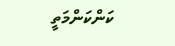ކަންކަންމަތީ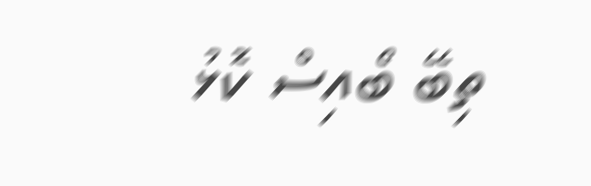ތިބޭ ބޯއިސް ކޮޅު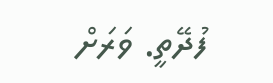ފުދޭތީ. ވަރަށް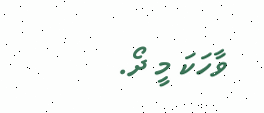ވާހަކަ މީ ދޯ.